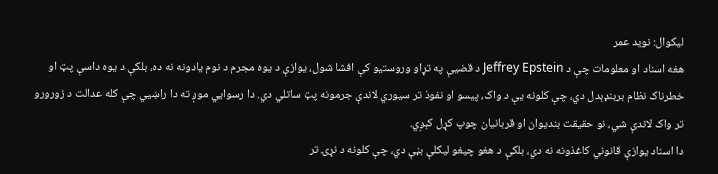لیکوال: نوید عمر
هغه اسناد او معلومات چې د Jeffrey Epstein د قضیې په تړاو وروستیو کې افشا شول، یوازې د یوه مجرم د نوم یادونه نه ده، بلکې د یوه داسې پټ او خطرناک نظام بربنډېدل دي، چې کلونه یې د واک، پیسو او نفوذ تر سیوري لاندې جرمونه پټ ساتلي دي. دا رسوایي موږ ته دا راښيي چې کله عدالت د زورورو تر واک لاندې شي، نو حقیقت بندیوان او قربانیان چوپ کړل کېږي.
دا اسناد یوازې قانوني کاغذونه نه دي، بلکې د هغو چیغو لیکلې بڼې دي، چې کلونه د نړۍ تر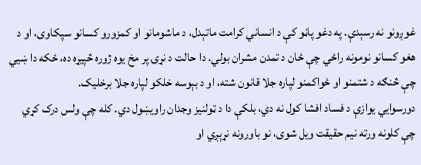غوږونو نه رسېدې. په دغو پاڼو کې د انساني کرامت ماتېدل، د ماشومانو او کمزورو کسانو سپکاوی، او د هغو کسانو نومونه راځي چې ځان د تمدن مشران بولي. دا حالت د نړۍ پر مخ یوه ژوره څپیړه ده، ځکه دا ښيي چې څنګه د شتمنو او ځواکمنو لپاره جلا قانون شته، او د بېوسه خلکو لپاره جلا برخلیک.
دورسوایي یوازې د فساد افشا کول نه دي، بلکې دا د ټولنیز وجدان راویښول دي. کله چې ولس درک کړي چې کلونه ورته نیم حقیقت ویل شوی، نو باورونه نړېږي او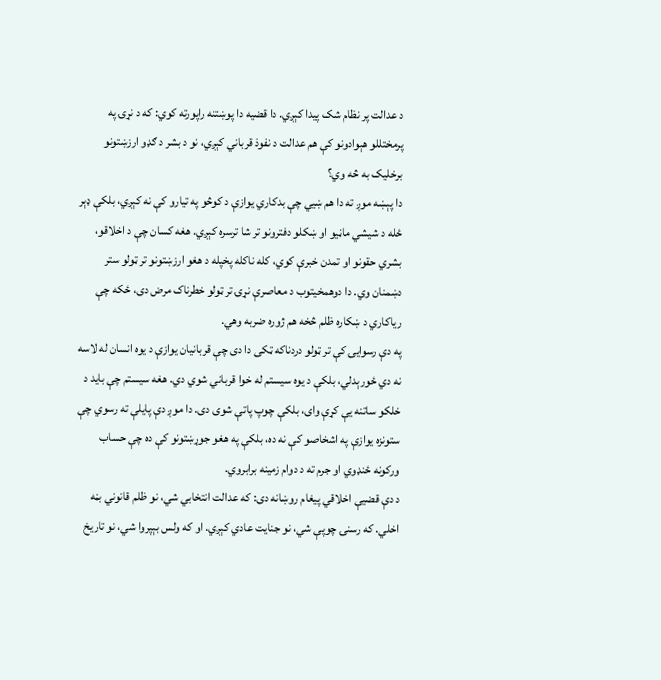د عدالت پر نظام شک پیدا کېږي. دا قضیه دا پوښتنه راپورته کوي: که د نړۍ په پرمختللو هېوادونو کې هم عدالت د نفوذ قرباني کېږي، نو د بشر د ګډو ارزښتونو برخلیک به څه وي؟
دا پېښه موږ ته دا هم ښيي چې بدکاري یوازې د کوڅو په تیارو کې نه کېږي، بلکې ډېر ځله د شیشي ماڼیو او ښکلو دفترونو تر شا ترسره کېږي. هغه کسان چې د اخلاقو، بشري حقونو او تمدن خبرې کوي، کله ناکله پخپله د هغو ارزښتونو تر ټولو ستر دښمنان وي. دا دوهمخیتوب د معاصرې نړۍ تر ټولو خطرناک مرض دی، ځکه چې ریاکاري د ښکاره ظلم څخه هم ژوره ضربه وهي.
په دې رسوایۍ کې تر ټولو دردناکه ټکی دا دی چې قربانیان یوازې د یوه انسان له لاسه نه دي ځورېدلي، بلکې د یوه سیستم له خوا قرباني شوي دي. هغه سیستم چې باید د خلکو ساتنه یې کړې وای، بلکې چوپ پاتې شوی دی. دا موږ دې پایلې ته رسوي چې ستونزه یوازې په اشخاصو کې نه ده، بلکې په هغو جوړښتونو کې ده چې حساب ورکونه ځنډوي او جرم ته د دوام زمینه برابروي.
د دې قضیې اخلاقي پیغام روښانه دی: که عدالت انتخابي شي، نو ظلم قانوني بڼه اخلي. که رسنۍ چوپې شي، نو جنایت عادي کېږي. او که ولس بېپروا شي، نو تاریخ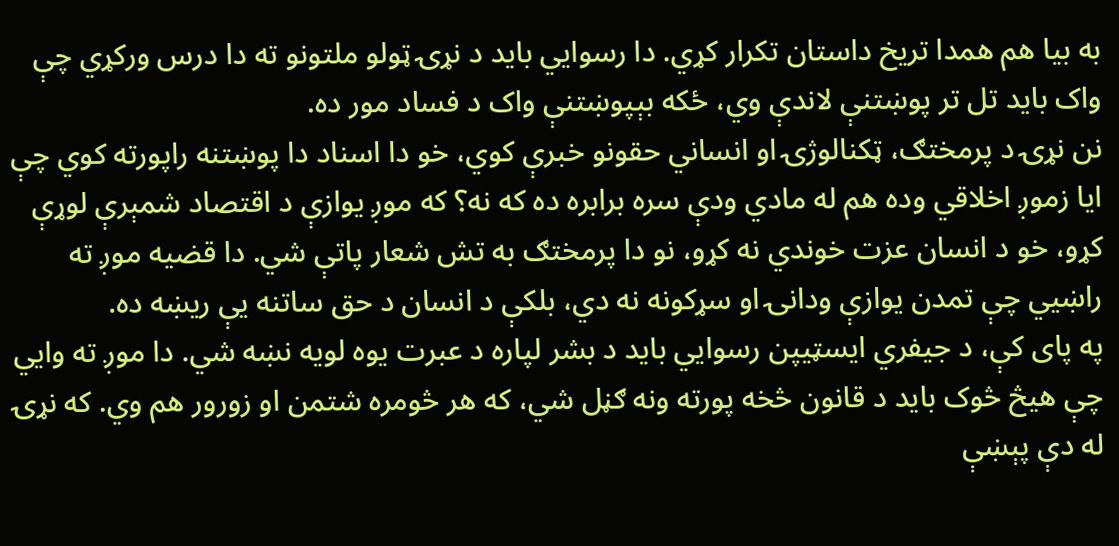به بیا هم همدا تریخ داستان تکرار کړي. دا رسوایي باید د نړۍ ټولو ملتونو ته دا درس ورکړي چې واک باید تل تر پوښتنې لاندې وي، ځکه بېپوښتنې واک د فساد مور ده.
نن نړۍ د پرمختګ، ټکنالوژۍ او انساني حقونو خبرې کوي، خو دا اسناد دا پوښتنه راپورته کوي چې ایا زموږ اخلاقي وده هم له مادي ودې سره برابره ده که نه؟ که موږ یوازې د اقتصاد شمېرې لوړې کړو، خو د انسان عزت خوندي نه کړو، نو دا پرمختګ به تش شعار پاتې شي. دا قضیه موږ ته راښیي چې تمدن یوازې ودانۍ او سړکونه نه دي، بلکې د انسان د حق ساتنه یې ریښه ده.
په پای کې، د جیفري ایسټیپن رسوایي باید د بشر لپاره د عبرت یوه لویه نښه شي. دا موږ ته وایي چې هیڅ څوک باید د قانون څخه پورته ونه ګڼل شي، که هر څومره شتمن او زورور هم وي. که نړۍ له دې پېښې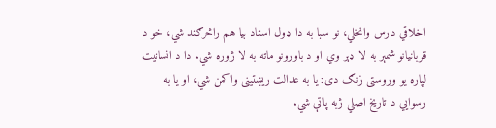اخلاقي درس وانخلي، نو سبا به دا ډول اسناد بیا هم راڅرګند شي، خو د قربانیانو شمېر به لا ډېر وي او د باورونو ماته به لا ژوره شي. دا د انسانیت لپاره یو وروستی زنګ دی: یا به عدالت ریښتینی واکمن شي، او یا به رسوایي د تاریخ اصلي ژبه پاتې شي.